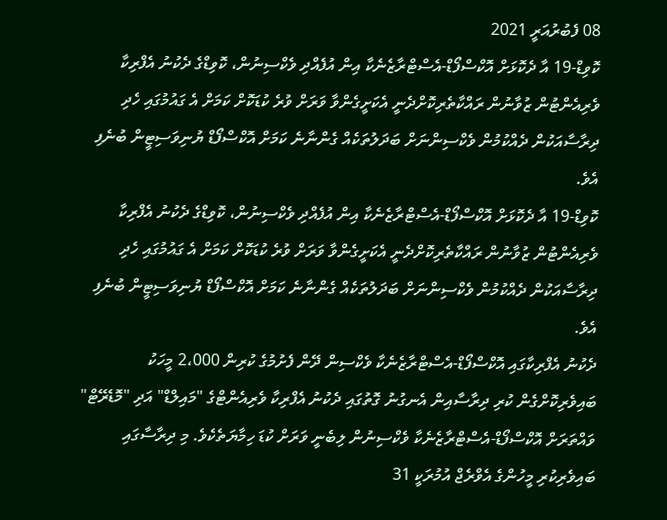08 ފެބުރުއަރީ 2021
ކޮވިޑް-19 އާ ދެކޮޅަށް އޮކްސްފޯޑް-އެސްޓްރާޒެނެކާ އިން އުފެއްދި ވެކްސިނުން، ކޮވިޑްގެ ދެކުނު އެފްރިކާ ވެރިއެންޓުން ޒުވާނުން ރައްކާތެރިކޮށްދެނީ އެކަށީގެންވާ ވަރަށް ވުރެ ކުޑަކޮށް ކަމަށް އެ ގައުމުގައި ހެދި ދިރާސާއަކުން ދެއްކުމުން ވެކްސިންނަށް ބަދަލުތަކެއް ގެންނާނެ ކަމަށް އޮކްސްފޯޑް ޔުނިވަސިޓީން ބުނެފި އެވެ.
ކޮވިޑް-19 އާ ދެކޮޅަށް އޮކްސްފޯޑް-އެސްޓްރާޒެނެކާ އިން އުފެއްދި ވެކްސިނުން، ކޮވިޑްގެ ދެކުނު އެފްރިކާ ވެރިއެންޓުން ޒުވާނުން ރައްކާތެރިކޮށްދެނީ އެކަށީގެންވާ ވަރަށް ވުރެ ކުޑަކޮށް ކަމަށް އެ ގައުމުގައި ހެދި ދިރާސާއަކުން ދެއްކުމުން ވެކްސިންނަށް ބަދަލުތަކެއް ގެންނާނެ ކަމަށް އޮކްސްފޯޑް ޔުނިވަސިޓީން ބުނެފި އެވެ.
ދެކުނު އެފްރިކާގައި އޮކްސްފޯޑް-އެސްޓްރާޒެނެކާ ވެކްސިން ދޭން ފެށުމުގެ ކުރިން 2،000 މީހަކު ބައިވެރިކޮށްގެން ކުރި ދިރާސާއިން އެނގުނު ގޮތުގައި ދެކުނު އެފްރިކާ ވެރިއެންޓްގެ "މައިލްޑް" އަދި "މޮޑެރޭޓް" ވައްތަރަށް އޮކްސްފޯޑް-އެސްޓްރާޒެނެކާ ވެކްސިނުން ލިބެނީ ވަރަށް ކުޑަ ހިމާޔަތެކެވެ. މި ދިރާސާގައި ބައިވެރިކުރި މީހުންގެ އެވްރެޖް އުމުރަކީ 31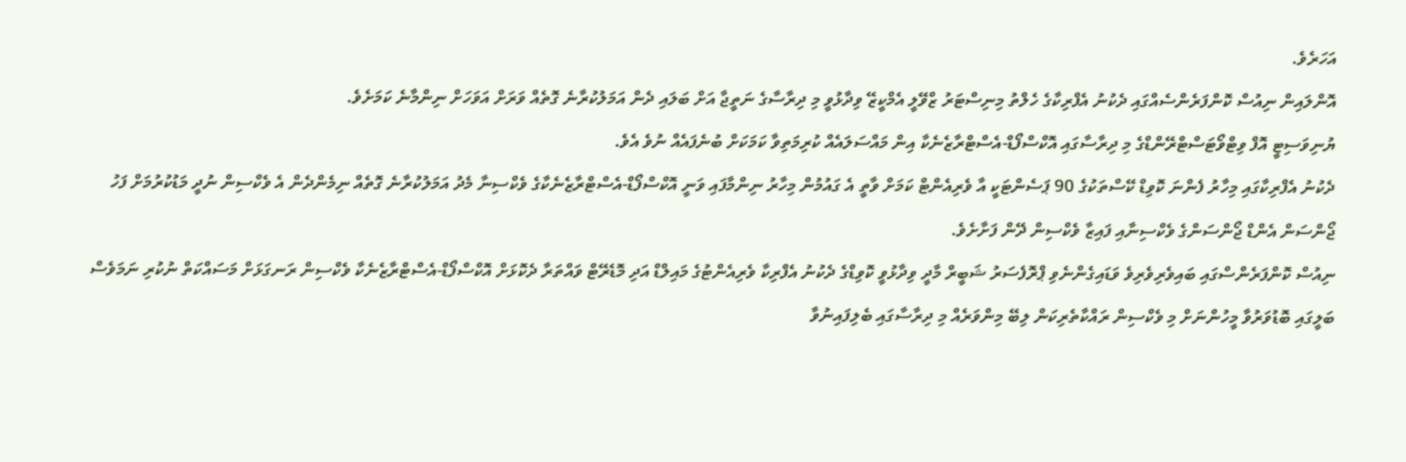އަހަރެވެ.
އޮންލައިން ނިއުސް ކޮންފަރެންސެއްގައި ދެކުނު އެފްރިކާގެ ހެލްތު މިނިސްޓަރު ޒްވޭލީ އެމްކީޒޭ ވިދާޅުވީ މި ދިރާސާގެ ނަތީޖާ އަށް ބަލައި ދެން އަމަލުކުރާނެ ގޮތެއް ވަރަށް އަވަހަށް ނިންމާނެ ކަމަށެވެ.
ޔުނިވަސިޓީ އޮފް ވިޓްވޯޓަސްޓްރޭންޑްގެ މި ދިރާސާގައި އޮކްސްފޯޑް-އެސްޓްރާޒެނެކާ އިން މައްސަލައެއް ކުރިމަތިވާ ކަމަކަށް ބުނެފައެއް ނުވެ އެވެ.
ދެކުނު އެފްރިކާގައި މިހާރު ފެންނަ ކޮވިޑް ކޭސްތަކުގެ 90 ޕަސެންޓަކީ އާ ވެރިއެންޓް ކަމަށް ވާތީ އެ ގައުމުން މިހާރު ނިންމާފައި ވަނީ އޮކްސްފޯޑް-އެސްޓްރާޒެނެކާގެ ވެކްސިނާ މެދު އަމަލުކުރާނެ ގޮތެއް ނިމެންދެން އެ ވެކްސިން ނުދީ މަޑުކުރުމަށް ފަހު ޖޯންސަން އެންޑް ޖޯންސަންގެ ވެކްސިނާއި ފައިޒާ ވެކްސިން ދޭން ފަށާށެވެ.
ނިއުސް ކޮންފަރެންސްގައި ބައިވެރިވެރިވެ ވަޑައިގެންނެވި ޕްރޮފެސަރު ޝަބީރް މާދީ ވިދާޅުވީ ކޮވިޑްގެ ދެކުނު އެފްރިކާ ވެރިއެންޓުގެ މައިލްޑް އަދި މޮޑެރޭޓް ވައްތަރާ ދެކޮޅަށް އޮކްސްފޯޑް-އެސްޓްރާޒެނެކާ ވެކްސިން ރަނގަޅަށް މަސައްކަތް ނުކުރި ނަމަވެސް ބަލީގައި ބޮޑުވަރުވާ މީހުންނަށް މި ވެކްސިން ރައްކާތެރިކަން ލިބޭ މިންވަރެއް މި ދިރާސާގައި ބެލިފައިނުވާ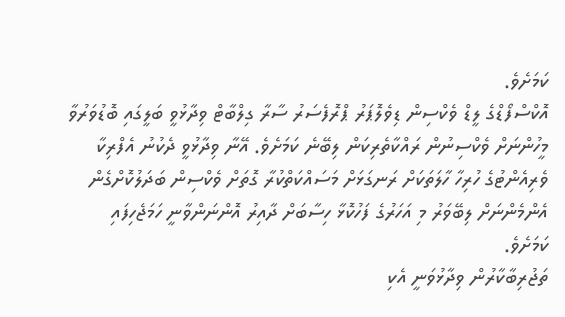ކަމަށެވެ.
އޮކްސްފޯޑްގެ ލީޑް ވެކްސިން ޑިވެލޮޕަރު ޕްރޮފެސަރު ސާރާ ގިލްބާޓް ވިދާޅުވީ ބަލީގައި ބޮޑުވަރުވާ މީހުންނަށް ވެކްސިނުން ރައްކާތެރިކަން ލިބޭނެ ކަމަށެވެ. އޭނާ ވިދާޅުވީ ދެކުނު އެފްރިކާ ވެރިއެންޓުގެ ހުރިހާ ހާލަތަކަށް ރަނގަޅަށް މަސައްކަތްކުރާ ގޮތަށް ވެކްސިން ބަދަލުކޮށްގެން އެންމެންނަށް ލިބޭވަރު މި އަހަރުގެ ފަހުކޮޅާ ހިސާބަށް ދާއިރު އޮންނަންވާނީ ހަމަޖެހިފައި ކަމަށެވެ.
ތަޖުރިބާކާރުން ވިދާޅުވަނީ އެކި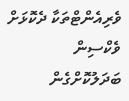ވެރިއެންޓްތަކާ ދެކޮޅަށް ވެކްސިން ބަދަލުކޮށްގެން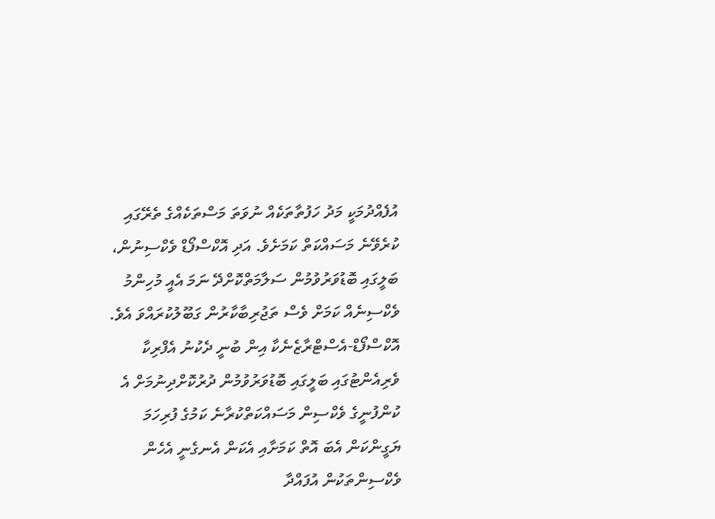އުފެއްދުމަކީ މަދު ހަފުތާތަކެއް ނުވަތަ މަސްތަކެއްގެ ތެރޭގައި ކުރެވޭނެ މަސައްކަތް ކަމަށެވެ. އަދި އޮކްސްފޯޑް ވެކްސިނުން، ބަލީގައި ބޮޑުވަރުވުމުން ސަލާމަތްކޮށްދޭ ނަމަ އެއީ މުހިންމު ވެކްސިނެއް ކަމަށް ވެސް ތަޖުރިބާކާރުން ގަބޫލުކުރައްވަ އެވެ.
އޮކްސްފޯޑް-އެސްޓްރާޒެނެކާ އިން ބުނީ ދެކުނު އެފްރިކާ ވެރިއެންޓުގައި ބަލީގައި ބޮޑުވަރުވުމުން ދުރުކޮށްދިނުމަށް އެ ކުންފުނީގެ ވެކްސިން މަސައްކަތްކުރާނެ ކަމުގެ ފުރިހަމަ ޔަގީންކަން އެބަ އޮތް ކަމަށާއި އެކަން އެނގެނީ އެހެން ވެކްސިންތަކުން އުފައްދާ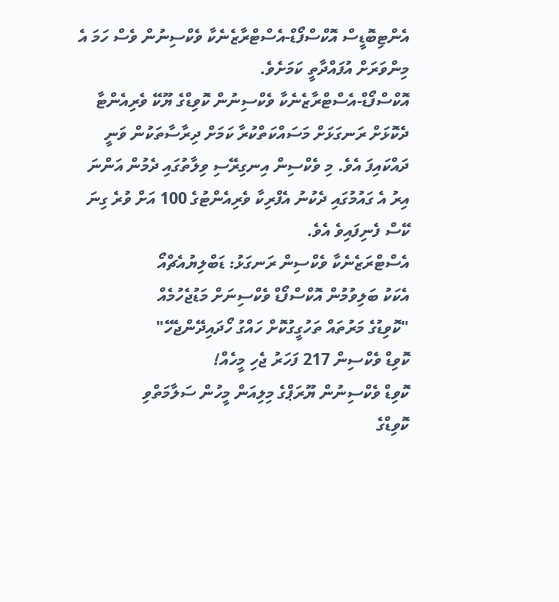އެންޓިބޮޑީސް އޮކްސްފޯޑް-އެސްޓްރާޒެނެކާ ވެކްސިނުން ވެސް ހަމަ އެ މިންވަރަށް އުފައްދާތީ ކަމަށެވެ.
އޮކްސްފޯޑް-އެސްޓްރާޒެނެކާ ވެކްސިނުން ކޮވިޑްގެ ޔޫކޭ ވެރިއެންޓާ ދެކޮޅަށް ރަނގަޅަށް މަސައްކަތްކުރާ ކަމަށް ދިރާސާތަކުން ވަނީ ދައްކައިފަ އެވެ. މި ވެކްސިން އިނގިރޭސި ވިލާތުގައި ދެމުން އަންނަ އިރު އެ ގައުމުގައި ދެކުނު އެފްރިކާ ވެރިއެންޓުގެ 100 އަށް ވުރެ ގިނަ ކޭސް ފެނިފައިވެ އެވެ.
އެސްޓްރަޒެނެކާ ވެކްސިން ރަނގަޅު: ޑަބްލިޔުއެޗްއޯ
އެކަކު ބަލިވުމުން އޮކްސްފޯޑް ވެކްސިނަށް މަޑުޖެހުމެއް
"ކޮވިޑުގެ މަރުތައް ތަހުގީގުކޮށް ހައްގު ހޯދައިދޭންޖެހޭ"
ކޮވިޑް ވެކްސިން 217 ފަހަރު ޖެހި މީހެއް!
ކޮވިޑް ވެކްސިނުން ޔޫރަޕްގެ މިލިއަން މީހުން ސަލާމަތްވި
ކޮވިޑްގެ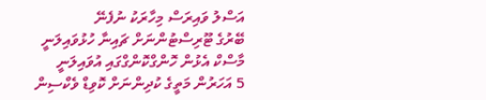އަސްލު ވައިރަސް މިހާރަކު ނުފެނޭ
ބޭރުގެ ޓޫރިސްޓުންނަށް ޗައިނާ ހުޅުވައިލަނީ
މާސްކް އެޅުން ހޮންގްކޮންގްގައި އުވައިލަނީ
5 އަހަރުން މަތީގެ ކުދިންނަށް ކޮވިޑް ވެކްސިން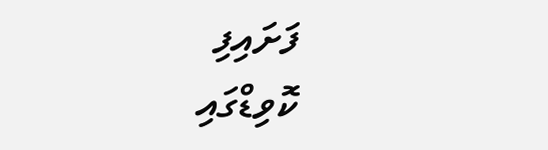ފަށައިފި
ކޮވިޑްގައި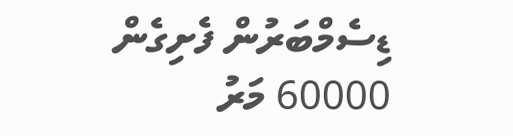ޑިސެމްބަރުން ފެށިގެން 60000 މަރު